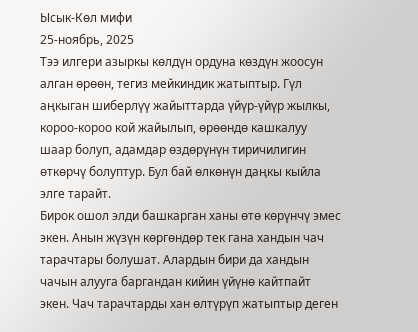Ысык-Көл мифи
25-ноябрь, 2025
Тээ илгери азыркы көлдүн ордуна көздүн жоосун алган өрөөн, тегиз мейкиндик жатыптыр. Гүл аңкыган шиберлүү жайыттарда үйүр-үйүр жылкы, короо-короо кой жайылып, өрөөндө кашкалуу шаар болуп, адамдар өздөрүнүн тиричилигин өткөрчү болуптур. Бул бай өлкөнүн даңкы кыйла элге тарайт.
Бирок ошол элди башкарган ханы өтө көрүнчү эмес экен. Анын жүзүн көргөндөр тек гана хандын чач тарачтары болушат. Алардын бири да хандын чачын алууга баргандан кийин үйүнө кайтпайт экен. Чач тарачтарды хан өлтүрүп жатыптыр деген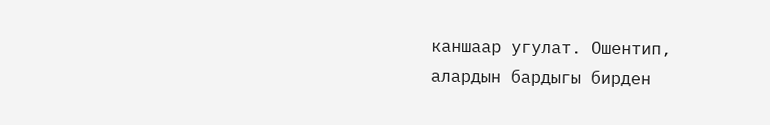каншаар угулат. Ошентип, алардын бардыгы бирден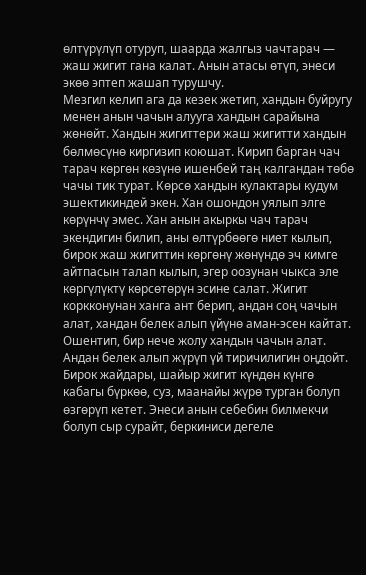өлтүрүлүп отуруп, шаарда жалгыз чачтарач — жаш жигит гана калат. Анын атасы өтүп, энеси экөө эптеп жашап турушчу.
Мезгил келип ага да кезек жетип, хандын буйругу менен анын чачын алууга хандын сарайына жөнөйт. Хандын жигиттери жаш жигитти хандын бөлмөсүнө киргизип коюшат. Кирип барган чач тарач көргөн көзүнө ишенбей таң калгандан төбө чачы тик турат. Көрсө хандын кулактары кудум эшектикиндей экен. Хан ошондон уялып элге көрүнчү эмес. Хан анын акыркы чач тарач экендигин билип, аны өлтүрбөөгө ниет кылып, бирок жаш жигиттин көргөнү жөнүндө эч кимге айтпасын талап кылып, эгер оозунан чыкса эле көргүлүктү көрсөтөрүн эсине салат. Жигит коркконунан ханга ант берип, андан соң чачын алат, хандан белек алып үйүнө аман-эсен кайтат. Ошентип, бир нече жолу хандын чачын алат. Андан белек алып жүрүп үй тиричилигин оңдойт. Бирок жайдары, шайыр жигит күндөн күнгө кабагы бүркөө, суз, маанайы жүрө турган болуп өзгөрүп кетет. Энеси анын себебин билмекчи болуп сыр сурайт, беркиниси дегеле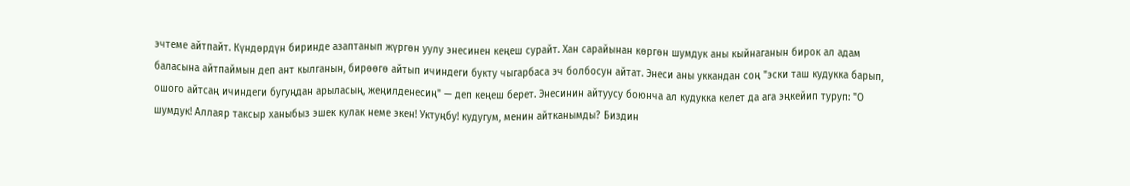эчтеме айтпайт. Күндөрдүн биринде азаптанып жүргөн уулу энесинен кеңеш сурайт. Хан сарайынан көргөн шумдук аны кыйнаганын бирок ал адам баласына айтпаймын деп ант кылганын, бирөөгө айтып ичиндеги букту чыгарбаса эч болбосун айтат. Энеси аны уккандан соң "эски таш кудукка барып, ошого айтсаң ичиндеги бугуңдан арыласың, жеңилденесиң" — деп кеңеш берет. Энесинин айтуусу боюнча ал кудукка келет да ага эңкейип туруп: "О шумдук! Аллаяр таксыр ханыбыз эшек кулак неме экен! Уктуңбу! кудугум, менин айтканымды? Биздин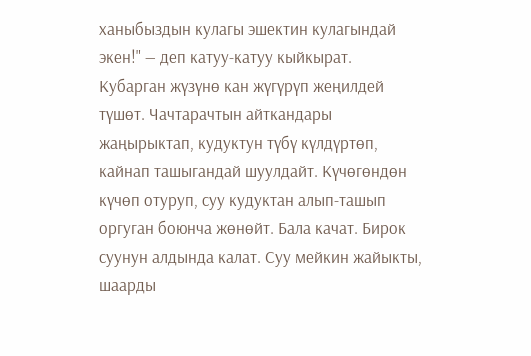ханыбыздын кулагы эшектин кулагындай экен!" — деп катуу-катуу кыйкырат.
Кубарган жүзүнө кан жүгүрүп жеңилдей түшөт. Чачтарачтын айткандары жаңырыктап, кудуктун түбү күлдүртөп, кайнап ташыгандай шуулдайт. Күчөгөндөн күчөп отуруп, суу кудуктан алып-ташып оргуган боюнча жөнөйт. Бала качат. Бирок суунун алдында калат. Суу мейкин жайыкты, шаарды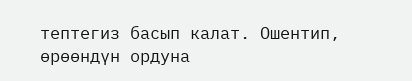тептегиз басып калат. Ошентип, өрөөндүн ордуна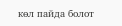көл пайда болот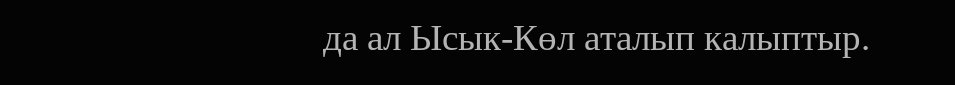да ал Ысык-Көл аталып калыптыр.